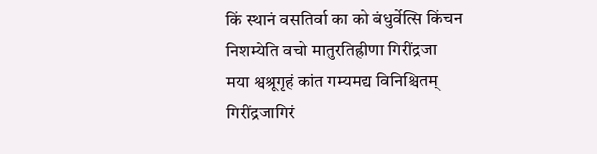किं स्थानं वसतिर्वा का को बंधुर्वेत्सि किंचन
निशम्येति वचो मातुरतिह्रीणा गिरींद्रजा
मया श्वश्रूगृहं कांत गम्यमद्य विनिश्चितम्
गिरींद्रजागिरं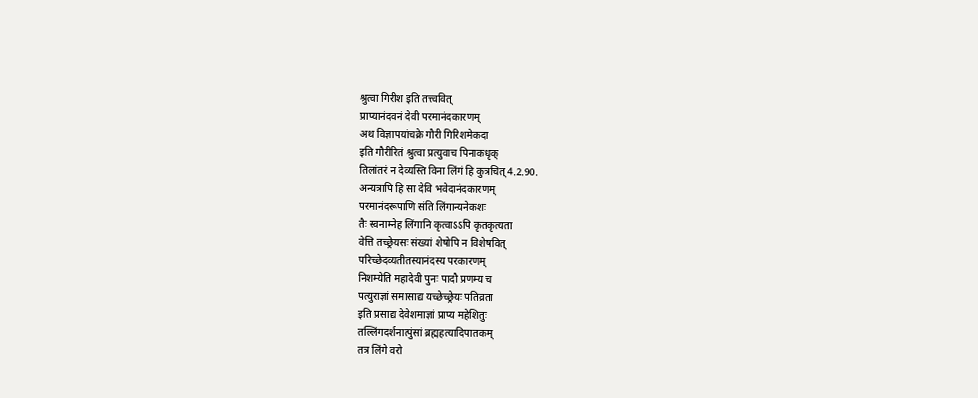श्रुत्वा गिरीश इति तत्त्ववित्
प्राप्यानंदवनं देवी परमानंदकारणम्
अथ विज्ञापयांचक्रे गौरी गिरिशमेकदा
इति गौरीरितं श्रुत्वा प्रत्युवाच पिनाकधृक्
तिलांतरं न देव्यस्ति विना लिंगं हि कुत्रचित् 4.2.90.
अन्यत्रापि हि सा देवि भवेदानंदकारणम्
परमानंदरूपाणि संति लिंगान्यनेकशः
तैः स्वनाम्नेह लिंगानि कृत्वाऽऽपि कृतकृत्यता
वेत्ति तच्छ्रेयसः संख्यां शेषोपि न विशेषवित्
परिच्छेदव्यतीतस्यानंदस्य परकारणम्
निशम्येति महादेवी पुनः पादौ प्रणम्य च
पत्युराज्ञां समासाद्य यच्छेच्छ्रेयः पतिव्रता
इति प्रसाद्य देवेशमाज्ञां प्राप्य महेशितुः
तल्लिंगदर्शनात्पुंसां ब्रह्महत्यादिपातकम्
तत्र लिंगे वरो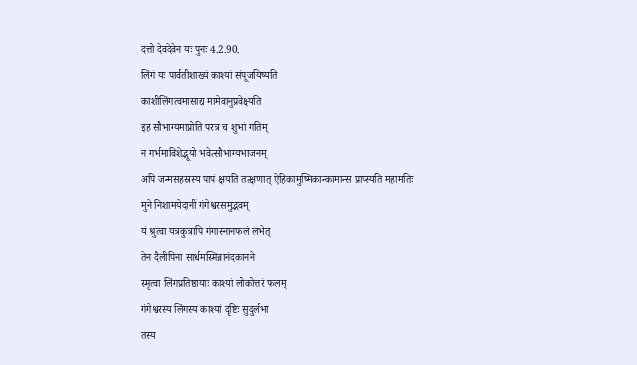दत्तो देवदेवेन यः पुनः 4.2.90.
लिंगं यः पार्वतीशाख्यं काश्यां संपूजयिष्यति
काशीलिंगत्वमासाद्य मामेवानुप्रवेक्ष्यति
इह सौभाग्यमाप्नोति परत्र च शुभां गतिम्
न गर्भमाविशेद्भूयो भवेत्सौभाग्यभाजनम्
अपि जन्मसहस्रस्य पापं क्षयति तत्क्षणात् ऐहिकामुष्मिकान्कामान्स प्राप्स्यति महामतिः
मुने निशामयेदानीं गंगेश्वरसमुद्भवम्
यं श्रुत्वा यत्रकुत्रापि गंगास्नानफलं लभेत्
तेन दैलीपिना सार्धमस्मिन्नानंदकानने
स्मृत्वा लिंगप्रतिष्ठायाः काश्यां लोकोत्तरं फलम्
गंगेश्वरस्य लिंगस्य काश्यां दृष्टिः सुदुर्लभा
तस्य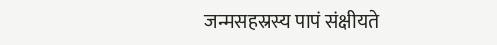जन्मसहस्रस्य पापं संक्षीयते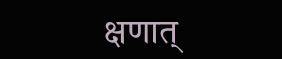क्षणात्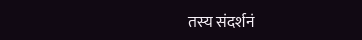तस्य संदर्शनं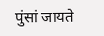पुंसां जायते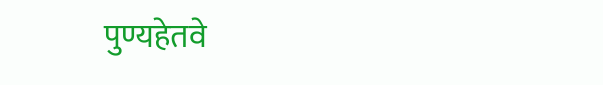पुण्यहेतवे